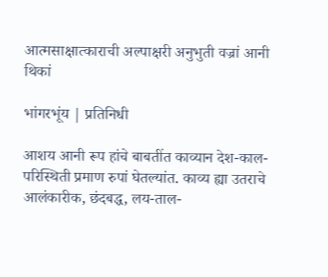आत्मसाक्षात्काराची अल्पाक्षरी अनुभुती वज्रां आनी थिकां

भांगरभूंय | प्रतिनिधी

आशय आनी रूप हांचे बाबतींत काव्यान देश-काल-परिस्थिती प्रमाण रुपां घेतल्यांत. काव्य ह्या उतराचे आलंकारीक, छंदबद्ध, लय-ताल-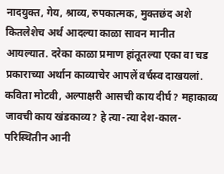नादयुक्त, गेय, श्राव्य, रुपकात्मक, मुक्तछंद अशे कितलेशेच अर्थ आदल्या काळा सावन मानीत आयल्यात. दरेका काळा प्रमाण हांतूतल्या एका वा चड प्रकाराच्या अर्थान काव्याचेर आपलें वर्चस्व दाखयलां. कविता मोटवी, अल्पाक्षरी आसची काय दीर्घ? महाकाव्य जावची काय खंडकाव्य? हे त्या-त्या देश-काल-परिस्थितीन आनी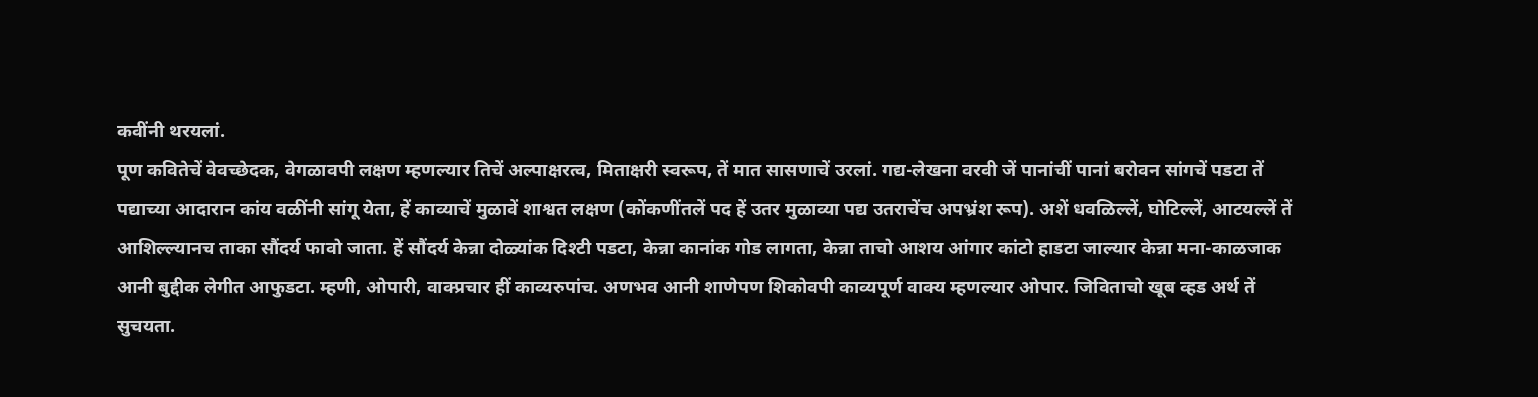कवींनी थरयलां.
पूण कवितेचें वेवच्छेदक, वेगळावपी लक्षण म्हणल्यार तिचें अल्पाक्षरत्व, मिताक्षरी स्वरूप, तें मात सासणाचें उरलां. गद्य-लेखना वरवी जें पानांचीं पानां बरोवन सांगचें पडटा तें पद्याच्या आदारान कांय वळींनी सांगू येता, हें काव्याचें मुळावें शाश्वत लक्षण (कोंकणींतलें पद हें उतर मुळाव्या पद्य उतराचेंच अपभ्रंश रूप). अशें धवळिल्लें, घोटिल्लें, आटयल्लें तें आशिल्ल्यानच ताका सौंदर्य फावो जाता. हें सौंदर्य केन्ना दोळ्यांक दिश्टी पडटा, केन्ना कानांक गोड लागता, केन्ना ताचो आशय आंगार कांटो हाडटा जाल्यार केन्ना मना-काळजाक आनी बुद्दीक लेगीत आफुडटा. म्हणी, ओपारी, वाक्प्रचार हीं काव्यरुपांच. अणभव आनी शाणेपण शिकोवपी काव्यपूर्ण वाक्य म्हणल्यार ओपार. जिविताचो खूब व्हड अर्थ तें सुचयता.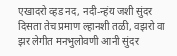एखादरो व्हड नद, नदी-न्हंय जशी सुंदर दिसता तेच प्रमाण ल्हानशी तळी, वझरो वा झर लेगीत मनभुलोवणी आनी सुंदर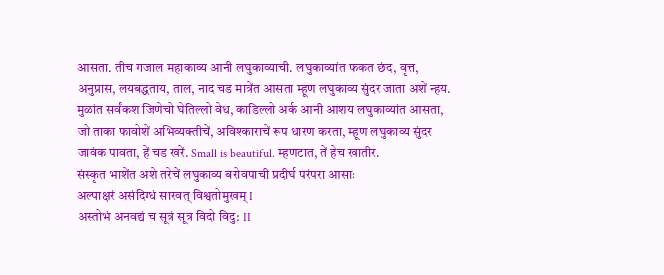आसता. तीच गजाल महाकाव्य आनी लघुकाव्याची. लघुकाव्यांत फकत छंद, वृत्त, अनुप्रास, लयबद्धताय, ताल, नाद चड मात्रेंत आसता म्हूण लघुकाव्य सुंदर जाता अशें न्हय. मुळांत सर्वंकश जिणेचो घेतिल्लो वेध, काडिल्लो अर्क आनी आशय लघुकाव्यांत आसता, जो ताका फावोशें अभिव्यक्तीचें, अविश्काराचें रूप धारण करता, म्हूण लघुकाव्य सुंदर जावंक पावता, हें चड खरें. Small is beautiful. म्हणटात, तें हेच खातीर.
संस्कृत भाशेंत अशे तरेचें लघुकाव्य बरोवपाची प्रदीर्घ परंपरा आसाः
अल्पाक्षरं असंदिग्धं सारवत् विश्वतोमुखम् I
अस्तोभं अनवद्यं च सूत्रं सूत्र विदो विदु: II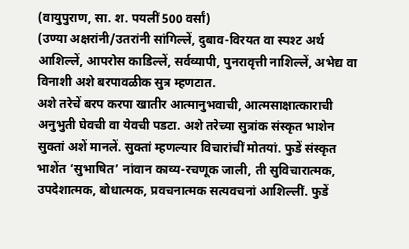(वायुपुराण, सा. श. पयलीं 500 वर्सां)
(उण्या अक्षरांनी/उतरांनी सांगिल्लें, दुबाव-विरयत वा स्पश्ट अर्थ आशिल्लें, आपरोस काडिल्लें, सर्वव्यापी, पुनरावृत्ती नाशिल्लें, अभेद्य वा विनाशी अशे बरपावळीक सुत्र म्हणटात.
अशे तरेचें बरप करपा खातीर आत्मानुभवाची, आत्मसाक्षात्काराची अनुभुती घेवची वा येवची पडटा. अशे तरेच्या सुत्रांक संस्कृत भाशेन सुक्तां अशें मानलें. सुक्तां म्हणल्यार विचारांचीं मोतयां. फुडें संस्कृत भाशेंत ‘सुभाषित’ नांवान काव्य-रचणूक जाली, ती सुविचारात्मक, उपदेशात्मक, बोधात्मक, प्रवचनात्मक सत्यवचनां आशिल्लीं. फुडें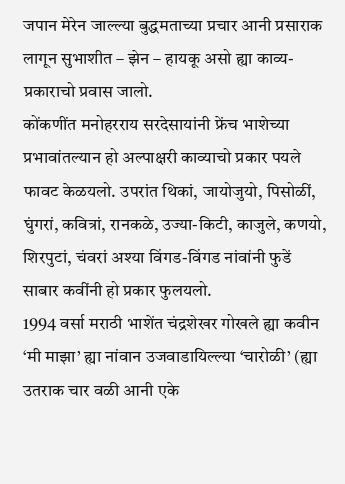जपान मेरेन जाल्ल्या बुद्धमताच्या प्रचार आनी प्रसाराक लागून सुभाशीत – झेन – हायकू असो ह्या काव्य-प्रकाराचो प्रवास जालो.
कोंकणींत मनोहरराय सरदेसायांनी फ्रेंच भाशेच्या प्रभावांतल्यान हो अल्पाक्षरी काव्याचो प्रकार पयले फावट केळयलो. उपरांत थिकां, जायोजुयो, पिसोळीं, घुंगरां, कवित्रां, रानकळे, उज्या-किटी, काजुले, कणयो, शिरपुटां, चंवरां अश्या विंगड-विंगड नांवांनी फुडें साबार कवींनी हो प्रकार फुलयलो.
1994 वर्सा मराठी भाशेंत चंद्रशेखर गोखले ह्या कवीन ‘मी माझा’ ह्या नांवान उजवाडायिल्ल्या ‘चारोळी’ (ह्या उतराक चार वळी आनी एके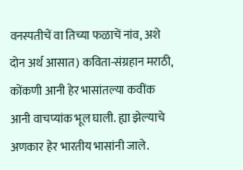वनस्पतीचें वा तिच्या फळाचें नांव, अशे दोन अर्थ आसात) कविता-संग्रहान मराठी, कोंकणी आनी हेर भासांतल्या कवींक आनी वाचप्यांक भूल घाली. ह्या झेल्याचे अणकार हेर भारतीय भासांनी जाले.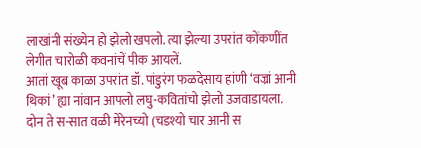लाखांनी संख्येन हो झेलो खपलो. त्या झेल्या उपरांत कोंकणींत लेगीत चारोळी कवनांचें पीक आयलें.
आतां खूब काळा उपरांत डॉ. पांडुरंग फळदेसाय हांणी ‘वज्रां आनी थिकां’ ह्या नांवान आपलो लघु-कवितांचो झेलो उजवाडायला. दोन ते स-सात वळी मेरेनच्यो (चडश्यो चार आनी स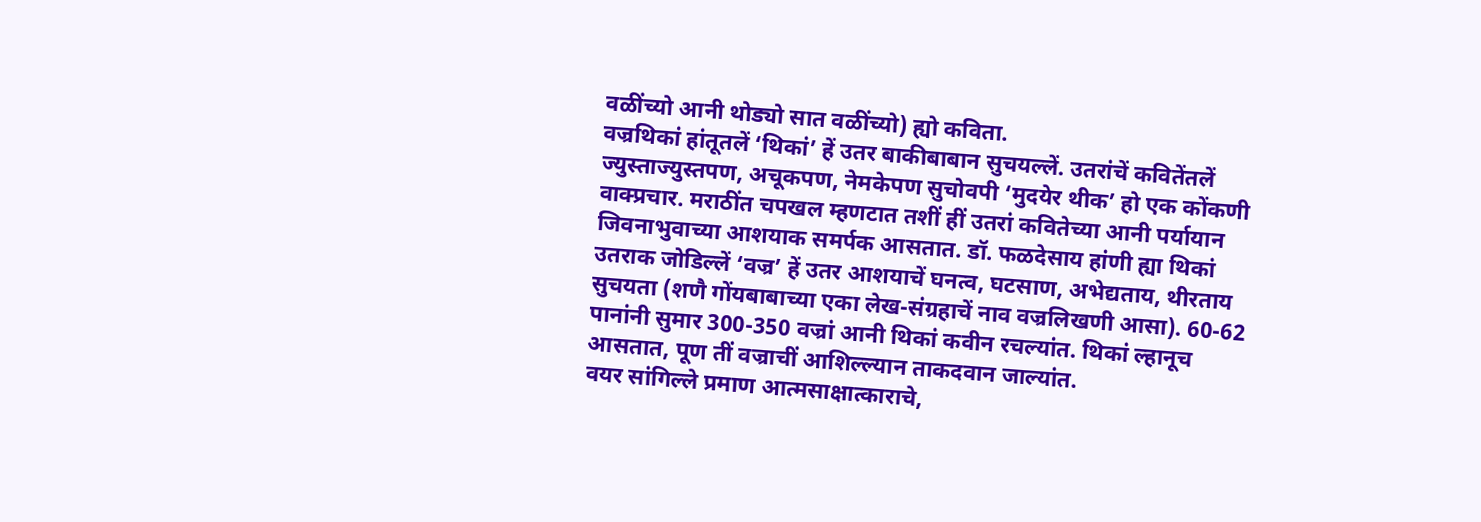वळींच्यो आनी थोड्यो सात वळींच्यो) ह्यो कविता.
वज्रथिकां हांतूतलें ‘थिकां’ हें उतर बाकीबाबान सुचयल्लें. उतरांचें कवितेंतलें ज्युस्ताज्युस्तपण, अचूकपण, नेमकेपण सुचोवपी ‘मुदयेर थीक’ हो एक कोंकणी वाक्प्रचार. मराठींत चपखल म्हणटात तशीं हीं उतरां कवितेच्या आनी पर्यायान जिवनाभुवाच्या आशयाक समर्पक आसतात. डॉ. फळदेसाय हांणी ह्या थिकां उतराक जोडिल्लें ‘वज्र’ हें उतर आशयाचें घनत्व, घटसाण, अभेद्यताय, थीरताय सुचयता (शणै गोंयबाबाच्या एका लेख-संग्रहाचें नाव वज्रलिखणी आसा). 60-62 पानांनी सुमार 300-350 वज्रां आनी थिकां कवीन रचल्यांत. थिकां ल्हानूच आसतात, पूण तीं वज्राचीं आशिल्ल्यान ताकदवान जाल्यांत.
वयर सांगिल्ले प्रमाण आत्मसाक्षात्काराचे,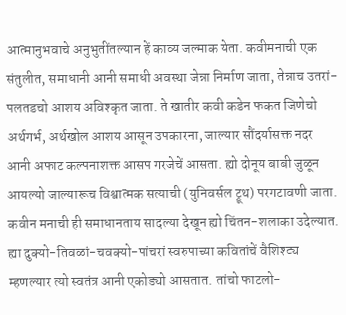आत्मानुभवाचे अनुभुतींतल्यान हें काव्य जल्माक येता. कवीमनाची एक संतुलीत, समाधानी आनी समाधी अवस्था जेन्ना निर्माण जाता, तेन्नाच उतरां-पलतडचो आशय अविश्कृत जाता. ते खातीर कवी कडेन फकत जिणेचो अर्थगर्भ, अर्थखोल आशय आसून उपकारना, जाल्यार सौंदर्यासक्त नदर आनी अफाट कल्पनाशक्त आसप गरजेचें आसता. ह्यो दोनूय बाबी जुळून आयल्यो जाल्यारूच विश्वात्मक सत्याची (युनिवर्सल ट्रूथ) परगटावणी जाता. कवीन मनाची ही समाधानताय सादल्या देखून ह्यो चिंतन-शलाका उदेल्यात.
ह्या दुक्यो-तिवळां-चवक्यो-पांचरां स्वरुपाच्या कवितांचें वैशिश्ट्य म्हणल्यार त्यो स्वतंत्र आनी एकोड्यो आसतात. तांचो फाटलो-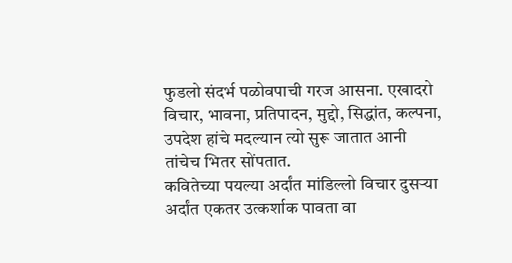फुडलो संदर्भ पळोवपाची गरज आसना. एखादरो विचार, भावना, प्रतिपादन, मुद्दो, सिद्धांत, कल्पना, उपदेश हांचे मदल्यान त्यो सुरू जातात आनी तांचेच भितर सोंपतात.
कवितेच्या पयल्या अर्दांत मांडिल्लो विचार दुसऱ्या अर्दांत एकतर उत्कर्शाक पावता वा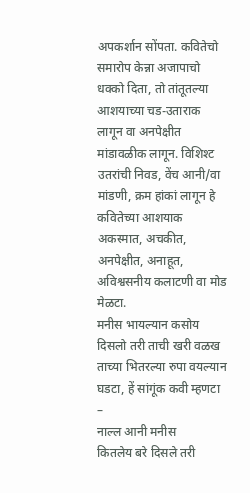अपकर्शान सोंपता. कवितेचो समारोप केन्ना अजापाचो धक्को दिता, तो तांतूतल्या आशयाच्या चड-उताराक लागून वा अनपेक्षीत मांडावळीक लागून. विशिश्ट उतरांची निवड, वेंच आनी/वा मांडणी, क्रम हांकां लागून हे कवितेच्या आशयाक अकस्मात, अचकीत, अनपेक्षीत, अनाहूत, अविश्वसनीय कलाटणी वा मोड मेळटा.
मनीस भायल्यान कसोय दिसलो तरी ताची खरी वळख ताच्या भितरल्या रुपा वयल्यान घडटा, हें सांगूंक कवी म्हणटा –
नाल्ल आनी मनीस
कितलेय बरे दिसले तरी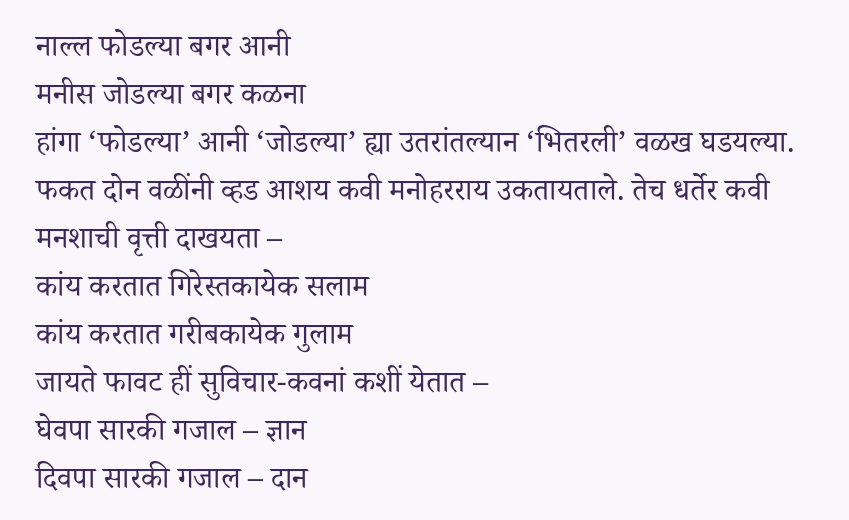नाल्ल फोडल्या बगर आनी
मनीस जोडल्या बगर कळना
हांगा ‘फोडल्या’ आनी ‘जोडल्या’ ह्या उतरांतल्यान ‘भितरली’ वळख घडयल्या.
फकत दोन वळींनी व्हड आशय कवी मनोहरराय उकतायताले. तेच धर्तेर कवी मनशाची वृत्ती दाखयता –
कांय करतात गिरेस्तकायेक सलाम
कांय करतात गरीबकायेक गुलाम
जायते फावट हीं सुविचार-कवनां कशीं येतात –
घेवपा सारकी गजाल – ज्ञान
दिवपा सारकी गजाल – दान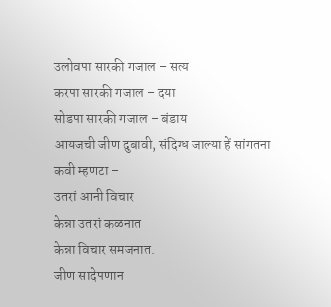उलोवपा सारकी गजाल – सत्य
करपा सारकी गजाल – दया
सोडपा सारकी गजाल – बंडाय
आयजची जीण दुबावी, संदिग्ध जाल्या हें सांगतना कवी म्हणटा –
उतरां आनी विचार
केन्ना उतरां कळनात
केन्ना विचार समजनात.
जीण सादेपणान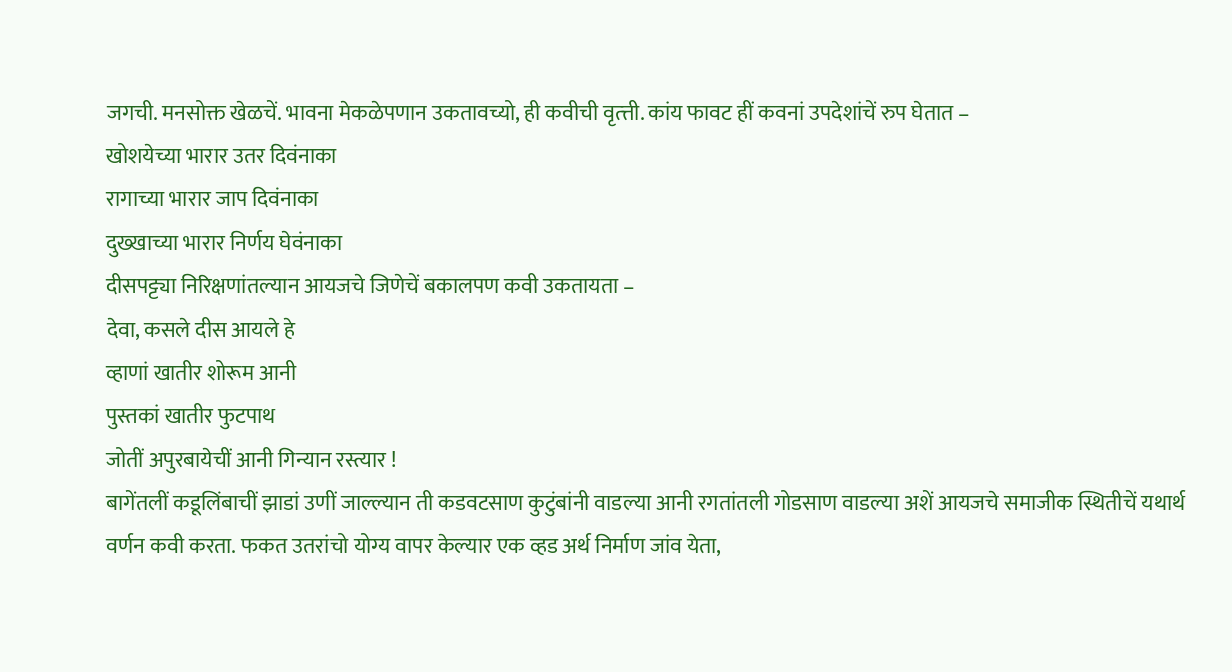जगची. मनसोक्त खेळचें. भावना मेकळेपणान उकतावच्यो, ही कवीची वृत्त्ती. कांय फावट हीं कवनां उपदेशांचें रुप घेतात –
खोशयेच्या भारार उतर दिवंनाका
रागाच्या भारार जाप दिवंनाका
दुख्खाच्या भारार निर्णय घेवंनाका
दीसपट्ट्या निरिक्षणांतल्यान आयजचे जिणेचें बकालपण कवी उकतायता –
देवा, कसले दीस आयले हे
व्हाणां खातीर शोरूम आनी
पुस्तकां खातीर फुटपाथ
जोतीं अपुरबायेचीं आनी गिन्यान रस्त्यार !
बागेंतलीं कडूलिंबाचीं झाडां उणीं जाल्ल्यान ती कडवटसाण कुटुंबांनी वाडल्या आनी रगतांतली गोडसाण वाडल्या अशें आयजचे समाजीक स्थितीचें यथार्थ वर्णन कवी करता. फकत उतरांचो योग्य वापर केल्यार एक व्हड अर्थ निर्माण जांव येता,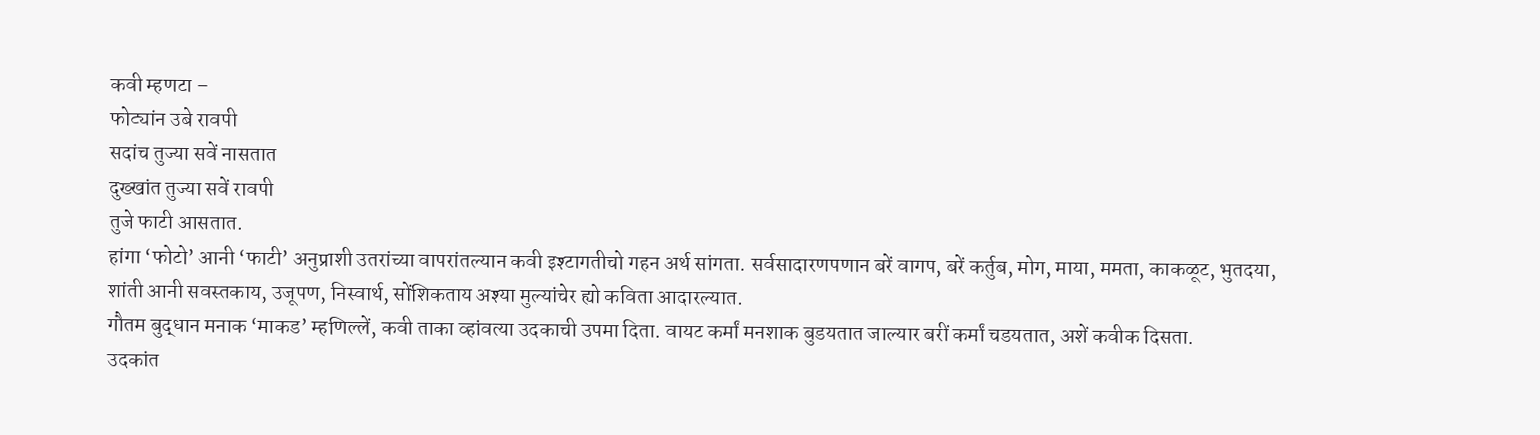कवी म्हणटा –
फोट्यांन उबे रावपी
सदांच तुज्या सवें नासतात
दुख्खांत तुज्या सवें रावपी
तुजे फाटी आसतात.
हांगा ‘फोटो’ आनी ‘फाटी’ अनुप्राशी उतरांच्या वापरांतल्यान कवी इश्टागतीचो गहन अर्थ सांगता. सर्वसादारणपणान बरें वागप, बरें कर्तुब, मोग, माया, ममता, काकळूट, भुतदया, शांती आनी सवस्तकाय, उजूपण, निस्वार्थ, सोंशिकताय अश्या मुल्यांचेर ह्यो कविता आदारल्यात.
गौतम बुद्धान मनाक ‘माकड’ म्हणिल्लें, कवी ताका व्हांवत्या उदकाची उपमा दिता. वायट कर्मां मनशाक बुडयतात जाल्यार बरीं कर्मां चडयतात, अशें कवीक दिसता.
उदकांत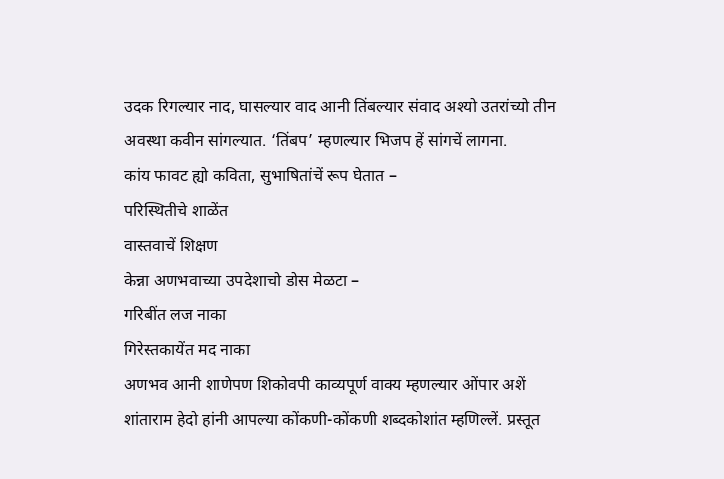उदक रिगल्यार नाद, घासल्यार वाद आनी तिंबल्यार संवाद अश्यो उतरांच्यो तीन अवस्था कवीन सांगल्यात. ‘तिंबप’ म्हणल्यार भिजप हें सांगचें लागना.
कांय फावट ह्यो कविता, सुभाषितांचें रूप घेतात –
परिस्थितीचे शाळेंत
वास्तवाचें शिक्षण
केन्ना अणभवाच्या उपदेशाचो डोस मेळटा –
गरिबींत लज नाका
गिरेस्तकायेंत मद नाका
अणभव आनी शाणेपण शिकोवपी काव्यपूर्ण वाक्य म्हणल्यार ओंपार अशें शांताराम हेदो हांनी आपल्या कोंकणी-कोंकणी शब्दकोशांत म्हणिल्लें. प्रस्तूत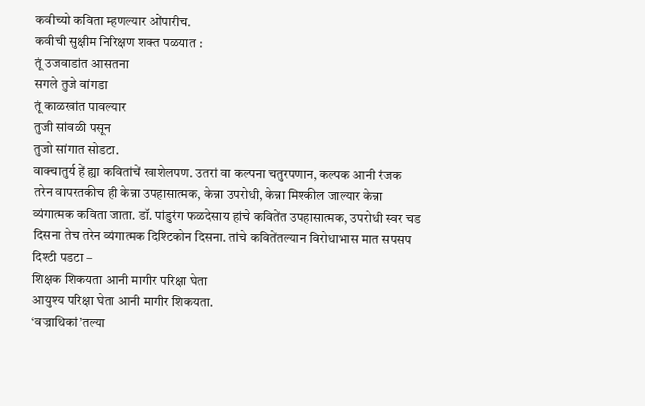कवीच्यो कविता म्हणल्यार ओंपारीच.
कवीची सुक्षीम निरिक्षण शक्त पळयात :
तूं उजवाडांत आसतना
सगले तुजे वांगडा
तूं काळखांत पावल्यार
तुजी सांवळी पसून
तुजो सांगात सोडटा.
वाक्चातुर्य हें ह्या कवितांचें खाशेलपण. उतरां वा कल्पना चतुरपणान, कल्पक आनी रंजक तरेन वापरतकीच ही केन्ना उपहासात्मक, केन्ना उपरोधी, केन्ना मिश्कील जाल्यार केन्ना व्यंगात्मक कविता जाता. डॉ. पांडुरंग फळदेसाय हांचे कवितेंत उपहासात्मक, उपरोधी स्वर चड दिसना तेच तरेन व्यंगात्मक दिश्टिकोन दिसना. तांचे कवितेंतल्यान विरोधाभास मात सपसप दिश्टी पडटा –
शिक्षक शिकयता आनी मागीर परिक्षा घेता
आयुश्य परिक्षा घेता आनी मागीर शिकयता.
‘वज्राथिकां’तल्या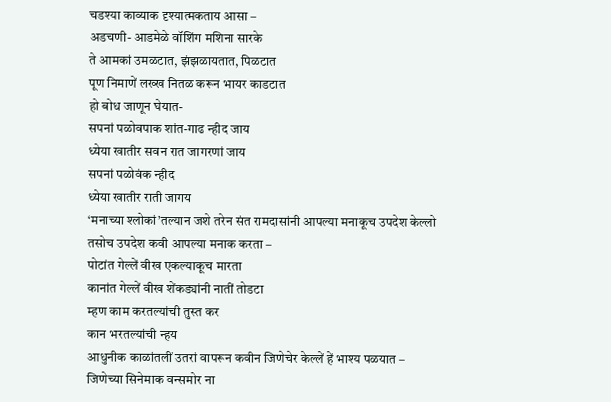चडश्या काव्याक दृश्यात्मकताय आसा –
अडचणी- आडमेळे वॉशिंग मशिना सारके
ते आमकां उमळटात, झंझळायतात, पिळटात
पूण निमाणें लख्ख नितळ करून भायर काडटात
हो बोध जाणून घेयात-
सपनां पळोवपाक शांत-गाढ न्हीद जाय
ध्येया खातीर सवन रात जागरणां जाय
सपनां पळोवंक न्हीद
ध्येया खातीर राती जागय
‘मनाच्या श्लोकां’तल्यान जशे तरेन संत रामदासांनी आपल्या मनाकूच उपदेश केल्लो तसोच उपदेश कवी आपल्या मनाक करता –
पोटांत गेल्लें वीख एकल्याकूच मारता
कानांत गेल्लें वीख शेंकड्यांनी नातीं तोडटा
म्हण काम करतल्यांची तुस्त कर
कान भरतल्यांची न्हय
आधुनीक काळांतलीं उतरां वापरून कवीन जिणेचेर केल्लें हें भाश्य पळयात –
जिणेच्या सिनेमाक वन्समोर ना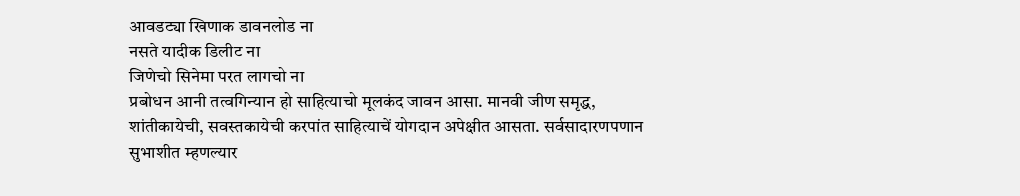आवडट्या खिणाक डावनलोड ना
नसते यादीक डिलीट ना
जिणेचो सिनेमा परत लागचो ना
प्रबोधन आनी तत्वगिन्यान हो साहित्याचो मूलकंद जावन आसा. मानवी जीण समृद्ध, शांतीकायेची, सवस्तकायेची करपांत साहित्याचें योगदान अपेक्षीत आसता. सर्वसादारणपणान सुभाशीत म्हणल्यार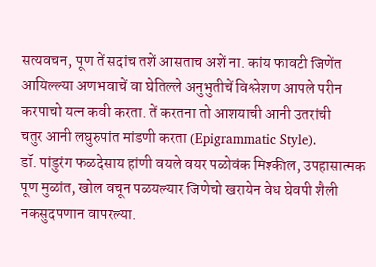सत्यवचन, पूण तें सदांच तशें आसताच अशें ना. कांय फावटी जिणेंत आयिल्ल्या अणभवाचें वा घेतिल्ले अनुभुतीचें विश्लेशण आपले परीन करपाचो यत्न कवी करता. तें करतना तो आशयाची आनी उतरांची
चतुर आनी लघुरुपांत मांडणी करता (Epigrammatic Style).
डॉ. पांडुरंग फळदेसाय हांणी वयले वयर पळोवंक मिश्कील, उपहासात्मक पूण मुळांत, खोल वचून पळयल्यार जिणेचो खरायेन वेध घेवपी शैली नकसुदपणान वापरल्या.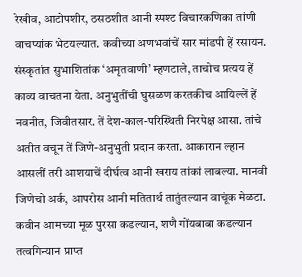रेखीव, आटोपशीर, ठसठशीत आनी स्पश्ट विचारकणिका तांणी वाचप्यांक भेटयल्यात. कवीच्या अणभवांचें सार मांडपी हें रसायन. संस्कृतांत सुभाशितांक ‘अमृतवाणी’ म्हणटाले, ताचोच प्रत्यय हें काव्य वाचतना येता. अनुभुतींची घुसळण करतकीच आयिल्लें हें नवनीत, जिवीतसार. तें देश-काल-परिस्थिती निरपेक्ष आसा. तांचे अतीत वचून तें जिणे-अनुभुती प्रदान करता. आकारान ल्हान आसलीं तरी आशयाचें दीर्घत्व आनी खराय तांकां लाबल्या. मानवी जिणेचो अर्क, आपरोस आनी मतितार्थ तातुंतल्यान वाचूंक मेळटा. कवीन आमच्या मूळ पुरसा कडल्यान, शणै गोंयबाबा कडल्यान तत्वगिन्यान प्राप्त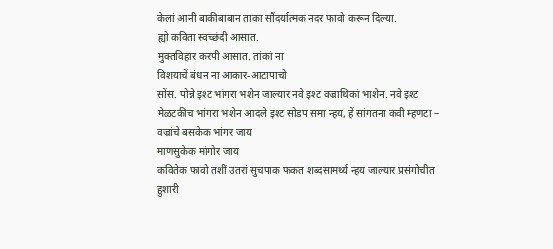केलां आनी बाकीबाबान ताका सौंदर्यात्मक नदर फावो करून दिल्या.
ह्यो कविता स्वच्छंदी आसात.
मुक्तविहार करपी आसात. तांकां ना
विशयाचें बंधन ना आकार-आटापाचो
सोंस. पोन्ने इश्ट भांगरा भशेन जाल्यार नवे इश्ट वज्राथिकां भाशेन. नवे इश्ट मेळटकीच भांगरा भशेन आदले इश्ट सोडप समा न्हय, हें सांगतना कवी म्हणटा –
वज्रांचे बसकेक भांगर जाय
माणसुकेक मांगोर जाय
कवितेक फावो तशीं उतरां सुचपाक फकत शब्दसामर्थ्य न्हय जाल्यार प्रसंगोचीत हुशारी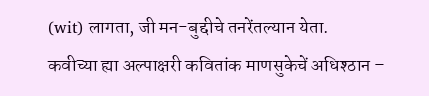(wit) लागता, जी मन-बुद्दीचे तनरेंतल्यान येता.
कवीच्या ह्या अल्पाक्षरी कवितांक माणसुकेचें अधिश्ठान –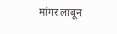मांगर लाबून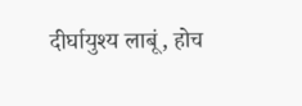दीर्घायुश्य लाबूं, होच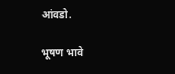आंवडो.

भूषण भावे